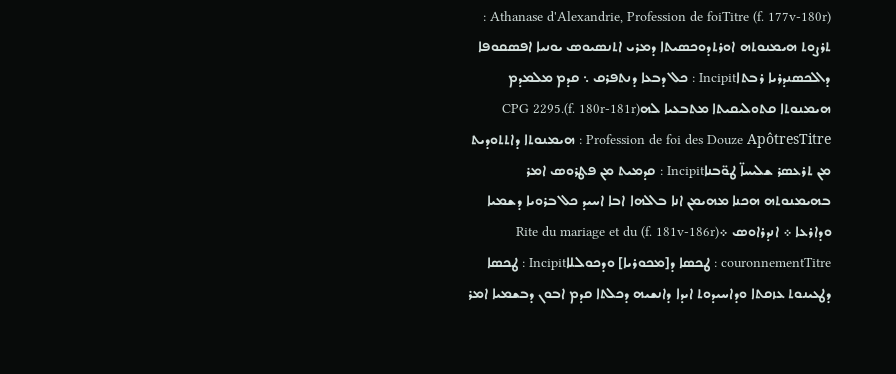(f. 177v-180r) Athanase d'Alexandrie, Profession de foiTitre : ܬܪܨܘܬ ܗܝܡܢܘܬܗ ܐܘܪܬܕܘܟܣܝܬܐ ܕܡܪܝ ܐܬܢܣܝܘܣ ܝܘܢܝܐ ܐܦܣܩܘܦܐ ܕܐܠܟܣܢܕܪܝܐ ܪܒܬܐIncipit : ܟܠ ܕܒܥܐ ܕܢܬܦܪܩ ܆ ܩܕܡ ܡܠܡܕܡ ܗܝܡܢܘܬܐ ܩܬܘܠܝܩܝܬܐ ܡܬܒܥܝܐ ܠܗCPG 2295.(f. 180r-181r) Profession de foi des Douze ApôtresTitre : ܗܝܡܢܘܬܐ ܕܐܬܬܘܕܝܬ ܡܢ ܬܪܥܣܪ ܫܠܝܚܐ̈ ܛܘ̈ܒܢܐIncipit : ܩܕܡܝܬ ܡܢ ܦܛܪܘܣ ܐܡܪ ܒܗܝܡܢܘܬܗ ܗܟܢܐ ܡܗܝܡܢ ܐܢܐ ܒܐܠܗܐ ܐܒܐ ܐܚܝܕ ܟܠ ܒܪܘܝܐ ܕܫܡܝܐ ܘܕܐܪܥܐ ܀ ܐܢܕܪܐܘܣ ܀(f. 181v-186r) Rite du mariage et du couronnementTitre : ܛܟܣܐ ܕ[ܡܟܘܪܝܐ] ܘܕܟܘܠܠܐIncipit : ܛܟܣܐ ܕܛܥܝܢܘܬ ܥܙܩܬܐ ܘܕܐܚܝܕܘܬ ܐܝܕܐ ܕܐܢܫܝܗ ܕܟܠܬܐ ܩܕܡ ܐܒܘܢ ܕܒܫܡܝܐ ܐܡܪ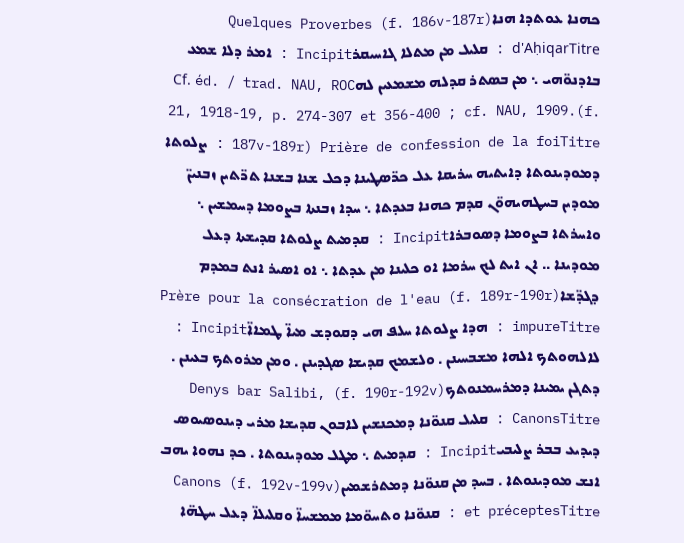ܟܗܢܐ ܥܘܬܕܐ ܗܢܐ(f. 186v-187r) Quelques Proverbes d'AḥiqarTitre : ܩܠܝܠ ܡܢ ܡܬܠܐ ܓܐܚܝܩܪIncipit : ܐܡܪ ܕܠܐ ܫܡܥ ܒܐܕܢܘ̈ܗܝ ܆ ܡܢ ܒܣܬܪ ܩܕܠܗ ܡܫܡܥܝܢ ܠܗCf. éd. / trad. NAU, ROC 21, 1918-19, p. 274-307 et 356-400 ; cf. NAU, 1909.(f. 187v-189r) Prière de confession de la foiTitre : ܨܠܘܬܐ ܕܡܘܕܝܢܘܬܐ ܕܐܝܬܝܗ ܚܪܝܩܐ ܥܠ ܟܖ̈ܣܛܝܢܐ ܕܟܠ ܫܢܐ ܒܫܢܐ ܬܖ̈ܬܝܢ ܙܒܢܝܢ̈ ܡܘܕܝܢ ܒܚܛܗܝܗܘ̈ܢ ܩܕܡ ܟܗܢܐ ܒܥܕܬܐ ܆ ܚܕܐ ܙܒܢܬܐ ܒܨܘܡܐ ܕܚܡܫܝܢ ܆ ܘܐܚܪܬܐ ܒܨܘܡܐ ܕܣܘܒܪܐIncipit : ܩܕܡܝܬ ܨܠܘܬܐ ܩܕܝܫܬܐ ܕܥܠ ܡܘܕܝܢܐ .. ܐܢ ܐܝܬ ܠܟ ܚܪܡܐ ܐܘ ܟܠܝܢܐ ܡܢ ܥܕܬܐ ܆ ܐܘ ܐܣܝܪ ܐܢܬ ܒܡܕܡ ܕܓܕ̈ܫܐ(f. 189r-190r) Prère pour la consécration de l'eau impureTitre : ܗܕܐ ܨܠܘܬܐ ܚܠܦ ܗܝ ܕܩܘܕܫ ܡܝܐ̈ ܛܡܐܐ̈Incipit : ܠܐܠܗܘܬܟ ܐܠܗܐ ܡܫܒܚܝܢܢ . ܘܠܫܡܟ ܩܕܝܫܐ ܣܓܕܝܢܢ . ܘܡܢ ܡܪܘܬܟ ܒܥܝܢܢ . ܕܬܓܢ ܝܡܝܢܐ ܕܡܪܚܡܢܘܬܟ(f. 190r-192v) Denys bar Salibi, CanonsTitre : ܩܠܝܠ ܩܢܘ̈ܢܐ ܕܡܟܢܫܝܢ ܠܐܒܘܢ ܩܕܝܫܐ ܡܪܝ ܕܝܢܘܣܝܘܣ ܕܝܕܝܥ ܒܒܪ ܨܠܝܒܝIncipit : ܩܕܡܝܬ ܆ ܡܛܠ ܡܘܕܝܢܘܬܐ . ܟܕ ܢܗܘܐ ܝܗܒ ܐܢܫ ܡܘܕܝܢܘܬܐ . ܒܚܕ ܡܢ ܩܢܘ̈ܢܐ ܕܡܬܪܫܡܝܢ(f. 192v-199v) Canons et préceptesTitre : ܩܢܘ̈ܢܐ ܘܬܚܘ̈ܡܐ ܡܡܫܚܐ̈ ܘܩܠܝܠܐ̈ ܕܥܠ ܚܛܗ̈ܐ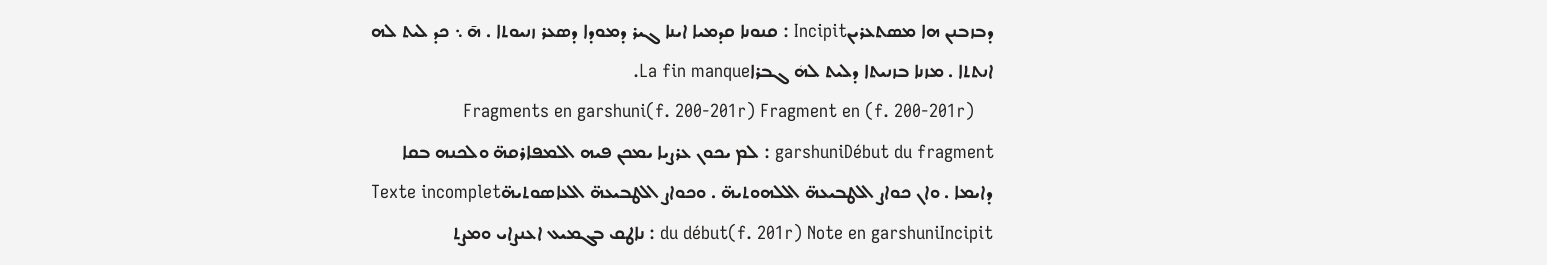ܕܒܙܒܢܢ ܗܐ ܡܣܬܥܪܝܢIncipit : ܩܢܘܢܐ ܩܕܡܝܐ ܐܝܢܐ ܓܝܪ ܕܡܘܕܐ ܕܣܥܪ ܙܢܝܘܬܐ . ܗ̄ ܆ ܟܕ ܠܝܬ ܠܗ ܐܢܬܬܐ . ܡܙܢܐ ܒܙܢܝܬܐ ܕܠܝܬ ܠܗܿ ܓܒܪܐLa fin manque.
    (f. 200-201r) Fragments en garshuni(f. 200-201r) Fragment en garshuniDébut du fragment : ܠܡ ܝܟܘܢ ܥܪܨܝܐ ܝܡܟܢ ܦܝܗ ܐܠܡܦܐܪܩܗ̈ ܘܠܟܢܗ ܒܩܐ ܕܐܝܡܐ . ܘܐܢ ܟܘܐܨ ܐܠܛܒܝܥܗ̈ ܐܠܠܗܘܬܝܗ̈ . ܘܟܘܐܨ ܐܠܛܒܝܥܗ̈ ܐܠܥܐܣܘܬܝܗ̈Texte incomplet du début(f. 201r) Note en garshuniIncipit : ܢܐܛܩ ܒܓܡܝܥ ܐܥܢܨܐܝ ܘܡܨܬ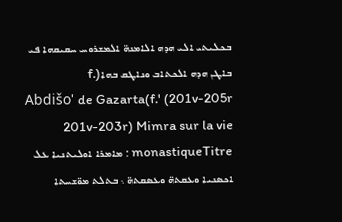ܒܟܠܝܬܝ ܐܠܝ ܗܕܗ ܐܠܐܡܢܗ̈ ܐܠܡܫܪܘܚ ܚܩܝܩܗܐ ܦܝ ܒܐܛܢ ܗܕܗ ܐܠܟܬܐܒ ܘܢܐܛܩ ܒܗܐ(f. 201v-205r) 'Abdišo' de Gazarta(f. 201v-203r) Mimra sur la vie monastiqueTitre : ܡܐܡܪܐ ܐܘܠܝܬܢܝܐ ܥܠ ܐܟܣܢܝܐ ܘܥܩܬܗ̈ ܘܥܣܩܬܗ̈ ܆ ܒܬܠܬ ܡܘ̈ܫܚܬܐ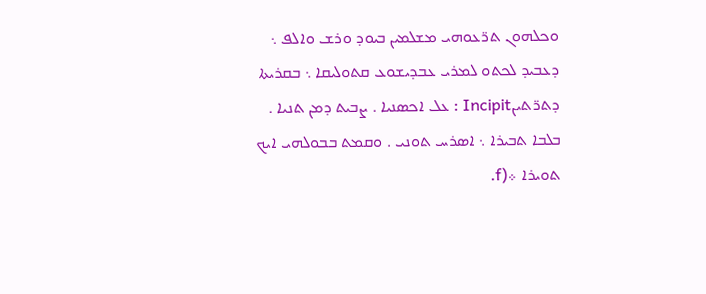ܘܟܠܗܘܢ ܬܖ̈ܥܘܗܝ ܡܫܠܡܝܢ ܒܝܘܕ ܘܪܫ ܘܐܠܦ ܆ ܕܥܒܝܕ ܠܟܬܘ ܠܡܪܝ ܥܒܕܝܫܘܥ ܩܬܘܠܝܩܐ ܆ ܒܩܪܝܬܐ ܕܬܖ̈ܬܝܢIncipit : ܥܠ ܐܟܣܢܝܐ . ܨܒܝܬ ܕܡܢ ܬܢܝܐ . ܒܠܒܐ ܬܒܝܪܐ ܆ ܐܣܪܚ ܬܘܢܝ . ܘܩܡܬ ܒܒܘܠܗܝ ܐܝܟ ܬܘܝܪܐ ܀(f.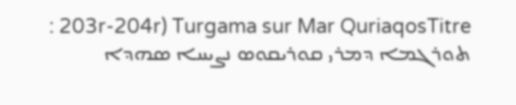203r-204r) Turgama sur Mar QuriaqosTitre : ܬܘܪܓܡܐ ܕܡܪܝ ܩܘܪܝܩܘܣ ܢܨܝܚܐ ܣܗܕܐ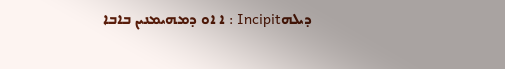ܕܝܠܗIncipit : ܐ ܐܘ ܕܡܗܝܡܢܝܢ ܒܐܒܐ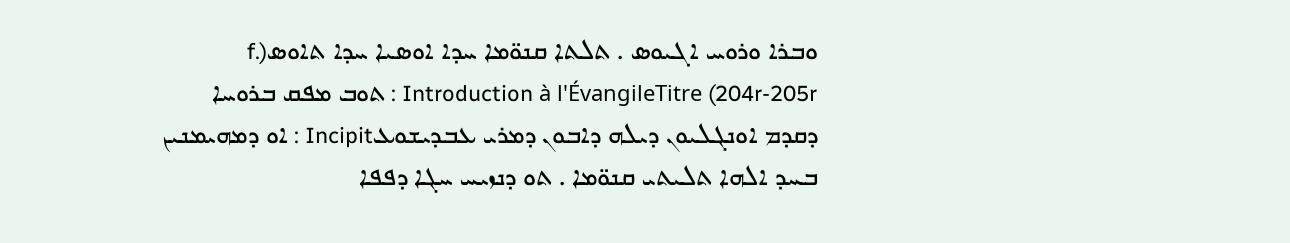ܘܒܪܐ ܘܪܘܚ ܐܓܝܘܣ . ܬܠܬܐ ܩܢܘ̈ܡܐ ܚܕܐ ܐܘܣܝܐ ܚܕܐ ܬܐܘܣ(f. 204r-205r) Introduction à l'ÉvangileTitre : ܬܘܒ ܡܦܩ ܒܪܘܚܐ ܕܩܕܡ ܐܘܢܓܠܝܘܢ ܕܝܠܗ ܕܐܒܘܢ ܕܡܪܝ ܥܒܕܝܫܘܥIncipit : ܐܘ ܕܡܗܝܡܢܝܢ ܒܚܕ ܐܠܗܐ ܬܠܝܬܝ ܩܢܘ̈ܡܐ . ܬܘ ܕܢܙܝܚ ܚܓܐ ܕܦܦܐ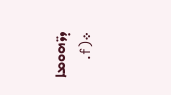ܕܖ̈ܗܘܡܐ ܀(f.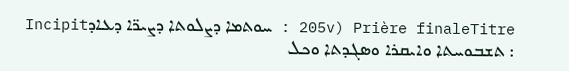205v) Prière finaleTitre : ܚܘܬܡܐ ܕܨܠܘܬܐ ܕܨܝܖ̈ܐ ܕܥܐܕIncipit : ܬܫܒܘܚܬܐ ܘܐܝܩܪܐ ܘܣܓܕܬܐ ܘܟܠ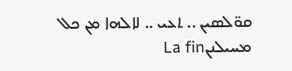ܩܘ̈ܠܣܝܢ .. ܬܥܝ .. ܠܐܠܗܐ ܡܢ ܟܠ ܡܚܝܠܢܢLa fin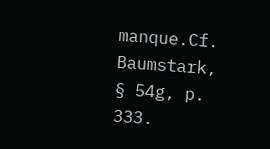manque.Cf. Baumstark, § 54g, p. 333.